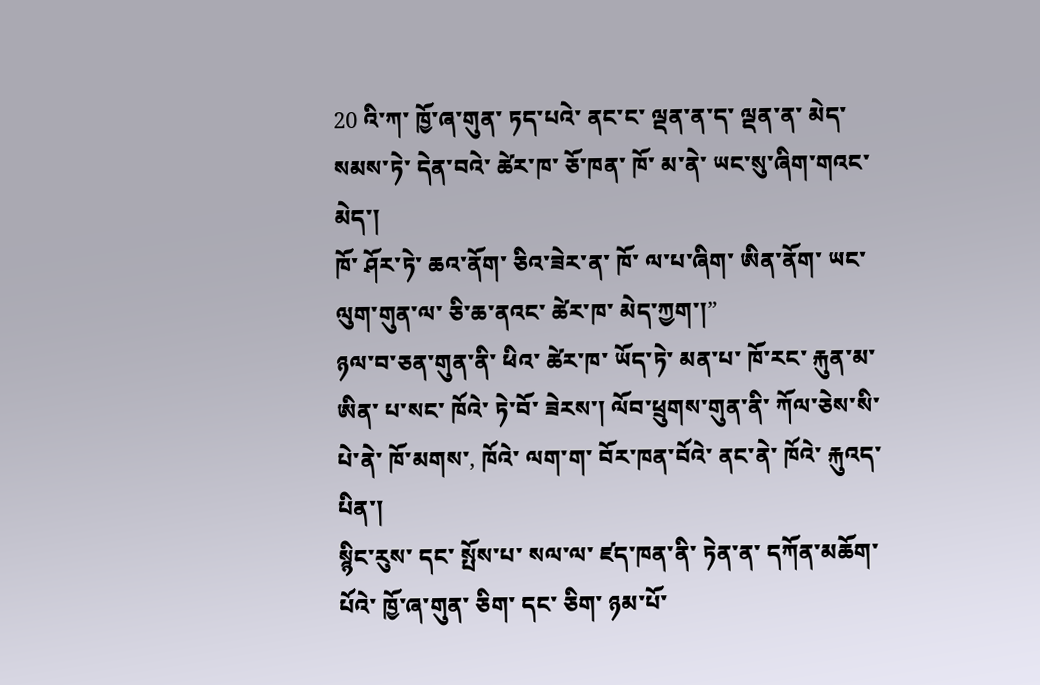20 འི་ཀ་ ཁྱོ་ཞ་གུན་ ཏད་པའེ་ ནང་ང་ ལྡན་ན་ད་ ལྡན་ན་ མེད་ སམས་ཏེ་ དེན་བའེ་ ཚེར་ཁ་ ཅོ་ཁན་ ཁོ་ མ་ནེ་ ཡང་སུ་ཞིག་གའང་ མེད་།
ཁོ་ ཤོར་ཏེ་ ཆའ་ནོག་ ཅིའ་ཟེར་ན་ ཁོ་ ལ་པ་ཞིག་ ཨིན་ནོག་ ཡང་ ལུག་གུན་ལ་ ཅི་ཆ་ནའང་ ཚེར་ཁ་ མེད་ཀྱག་།”
ཉལ་བ་ཅན་གུན་ནི་ ཕིའ་ ཚེར་ཁ་ ཡོད་ཏེ་ མན་པ་ ཁོ་རང་ རྐུན་མ་ ཨིན་ པ་སང་ ཁོའེ་ ཏེ་བོ་ ཟེརས་། ལོབ་ཕྲུགས་གུན་ནི་ ཀོལ་ཅེས་སི་ པེ་ནེ་ ཁོ་མགས་, ཁོའེ་ ལག་ག་ བོར་ཁན་བོའེ་ ནང་ནེ་ ཁོའེ་ རྐུའད་པིན་།
སྙིང་རུས་ དང་ སྤོས་པ་ སལ་ལ་ ཛད་ཁན་ནི་ ཏེན་ན་ དཀོན་མཆོག་པོའེ་ ཁྱོ་ཞ་གུན་ ཅིག་ དང་ ཅིག་ ཉམ་པོ་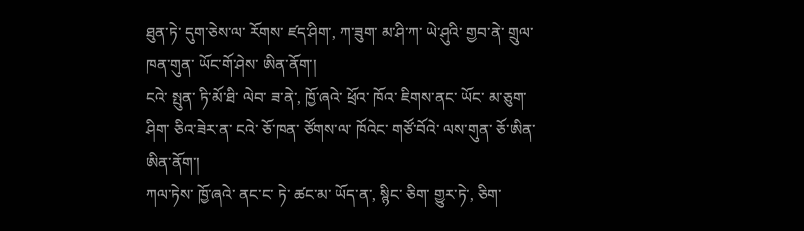ཐུན་ཏེ་ དུག་ཅེས་ལ་ རོགས་ ཛད་ཤིག་, ཀ་ཟུག་ མ་ཤི་ཀ་ ཡེ་ཤུའི་ གྱབ་ནེ་ གྲུལ་ཁན་གུན་ ཡོང་གོ་ཤེས་ ཨིན་ནོག་།
ངའེ་ སྤུན་ ཏི་མོ་ཐི་ ལེབ་ ཟ་ནེ་, ཁྱོ་ཞའེ་ ཕྲོའ་ ཁོའ་ ཇིགས་ནང་ ཡོང་ མ་ཅུག་ཤིག་ ཅིའ་ཟེར་ན་ ངའེ་ ཅོ་ཁན་ ཙོགས་ལ་ ཁོའེང་ གཙོ་བོའེ་ ལས་གུན་ ཅོ་ཨིན་ ཨིན་ནོག་།
ཀལ་ཏེས་ ཁྱོ་ཞའེ་ ནང་ང་ ཏེ་ ཚང་མ་ ཡོད་ན་, སྙིང་ ཅིག་ གྱུར་ཏེ་, ཅིག་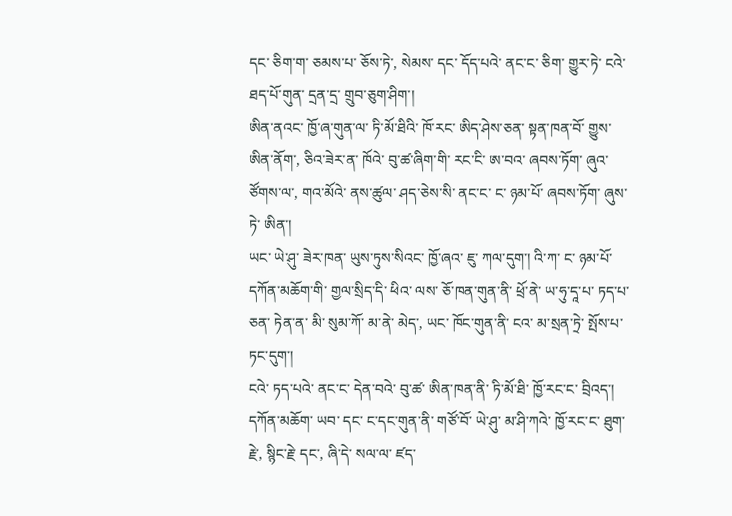དང་ ཅིག་ག་ ཅམས་པ་ ཅོས་ཏེ་, སེམས་ དང་ དོད་པའེ་ ནང་ང་ ཅིག་ གྱུར་ཏེ་ ངའེ་ ཐད་པོ་གུན་ དྲན་དྲ་ གྲུབ་ཅུག་ཤིག་།
ཨིན་ནའང་ ཁྱོ་ཞ་གུན་ལ་ ཏི་མོ་ཐིའི་ ཁོ་རང་ ཨིད་ཤེས་ཅན་ སྟན་ཁན་བོ་ གྱུས་ཨིན་ནོག་, ཅིའ་ཟེར་ན་ ཁོའེ་ བུ་ཚ་ཞིག་གི་ རང་ངི་ ཨ་བའ་ ཞབས་ཏོག་ ཞུའ་ ཙོགས་ལ་, གའ་མོའེ་ ནས་ཚུལ་ ཤད་ཅེས་སི་ ནང་ང་ ང་ ཉམ་པོ་ ཞབས་ཏོག་ ཞུས་ཏེ་ ཨིན་།
ཡང་ ཡེ་ཤུ་ ཟེར་ཁན་ ཡུས་ཏུས་སིའང་ ཁྱོ་ཞའ་ ཇུ་ ཀལ་དུག་། འི་ཀ་ ང་ ཉམ་པོ་ དཀོན་མཆོག་གི་ གྱལ་སྲིད་དི་ ཕིའ་ ལས་ ཅོ་ཁན་གུན་ནི་ ཕྲོ་ནེ་ ཡ་ཧུ་དཱ་པ་ ཏད་པ་ཅན་ ཏེན་ན་ མི་ སུམ་ཀོ་ མ་ནེ་ མེད་, ཡང་ ཁོང་གུན་ནི་ ངའ་ མ་སྲན་ཏྲེ་ སྤོས་པ་ ཏང་དུག་།
ངའེ་ ཏད་པའེ་ ནང་ང་ དེན་བའེ་ བུ་ཚ་ ཨིན་ཁན་ནི་ ཏི་མོ་ཐི་ ཁྱོ་རང་ང་ བྲིའད་། དཀོན་མཆོག་ ཡབ་ དང་ ང་དང་གུན་ནི་ གཙོ་བོ་ ཡེ་ཤུ་ མ་ཤི་ཀའེ་ ཁྱོ་རང་ང་ ཐུག་རྗེ་, སྙིང་རྗེ་ དང་, ཞི་དེ་ སལ་ལ་ ཛད་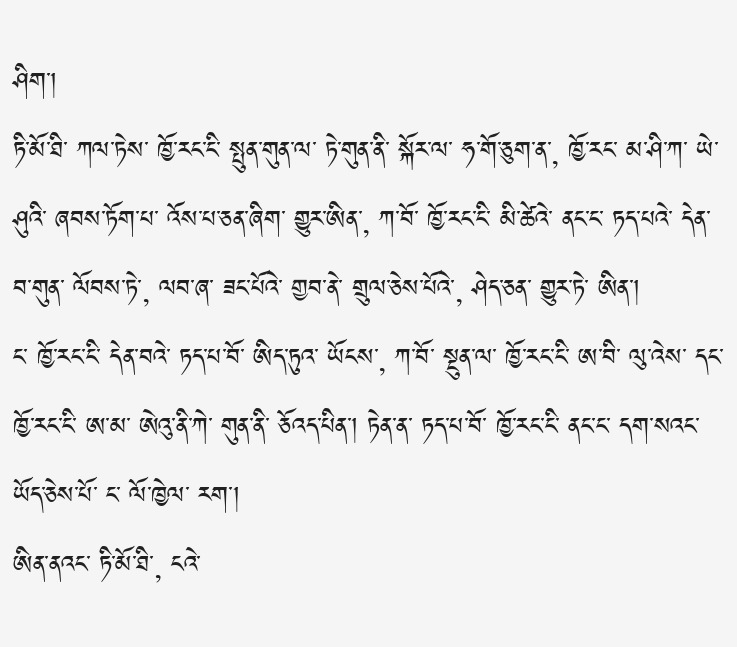ཤིག་།
ཏི་མོ་ཐི་ ཀལ་ཏེས་ ཁྱོ་རང་ངི་ སྤུན་གུན་ལ་ ཏེ་གུན་ནི་ སྐོར་ལ་ ཧ་གོ་ཅུག་ན་, ཁྱོ་རང་ མ་ཤི་ཀ་ ཡེ་ཤུའི་ ཞབས་ཏོག་པ་ འོས་པ་ཅན་ཞིག་ གྱུར་ཨིན་, ཀ་བོ་ ཁྱོ་རང་ངི་ མི་ཚེའེ་ ནང་ང་ ཏད་པའེ་ དེན་བ་གུན་ ལོབས་ཏེ་, ལབ་ཞ་ ཟང་པོའེ་ གྱབ་ནེ་ གྲུལ་ཅེས་པོའེ་, ཤེད་ཅན་ གྱུར་ཏེ་ ཨིན་།
ང་ ཁྱོ་རང་ངི་ དེན་བའེ་ ཏད་པ་བོ་ ཨིད་ཏུའ་ ཡོངས་, ཀ་བོ་ སྔུན་ལ་ ཁྱོ་རང་ངི་ ཨ་བི་ ལུ་འེས་ དང་ ཁྱོ་རང་ངི་ ཨ་མ་ ཨེའུ་ནི་ཀེ་ གུན་ནི་ ཅོའད་པིན་། ཏེན་ན་ ཏད་པ་བོ་ ཁྱོ་རང་ངི་ ནང་ང་ དག་སའང་ ཡོད་ཅེས་པོ་ ང་ ལོ་ཁྱེལ་ རག་།
ཨིན་ནའང་ ཏི་མོ་ཐི་, ངའེ་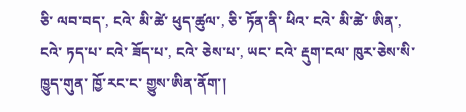ཅི་ ལབ་བད་, ངའེ་ མི་ཚེ་ ཕུད་ཚུལ་, ཅི་ ཏོན་ནི་ ཕིའ་ ངའེ་ མི་ཚེ་ ཨིན་, ངའེ་ ཏད་པ་ ངའེ་ ཟོད་པ་, ངའེ་ ཅེས་པ་, ཡང་ ངའེ་ རྡུག་ངལ་ ཁུར་ཅེས་སི་ ཁྱུད་གུན་ ཁྱོ་རང་ང་ གྱུས་ཨིན་ནོག་།